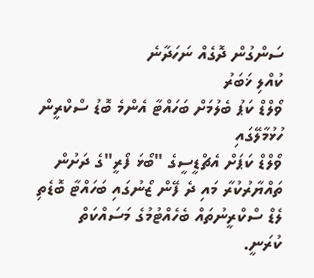ސަންގުން ދޮގެއް ނަހަދާނެ
ކުއްލި ޚަބަރު
ވޯލްޑް ކަޕު ބެލުމަށް ބަހައްޓާ އެންމެ ބޮޑު ސްކްރީން ހުޅުމާލޭގައި
ވޯލްޑް ކަޕަށް އެޗްޑީސީގެ "ބޯޅަ ފޯރީ"ގެ ދަށުން ތައްޔާރުކުރާ މައި ދެ ފޭން ޒޯނުގައި ބަހައްޓާ ބޮޑެތި ލެޑް ސްކްރީނުތައް ބެހެއްޓުމުގެ މަސައްކަތް ކުރަނީ.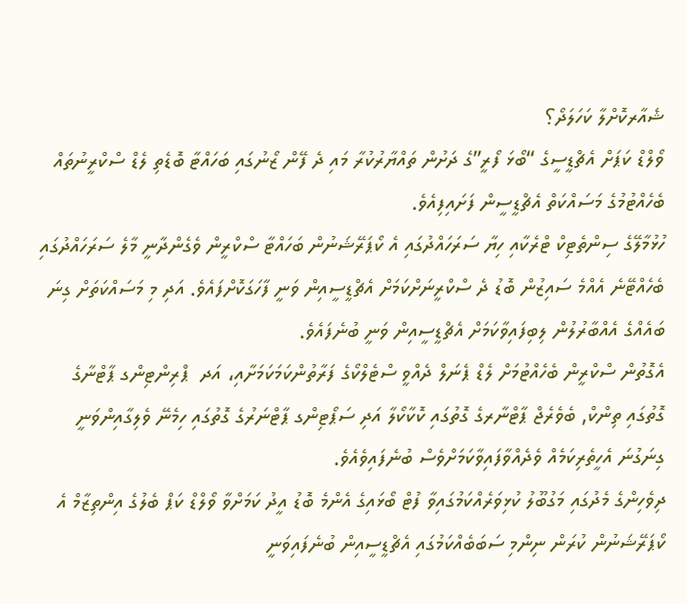ޝެއާރކޮށްލާ ކަހަލަދޯ؟
ވޯލްޑް ކަޕަށް އެޗްޑީސީގެ “ބޯޅަ ފޯރީ”ގެ ދަށުން ތައްޔާރުކުރާ މައި ދެ ފޭން ޒޯނުގައި ބަހައްޓާ ބޮޑެތި ލެޑް ސްކްރީނުތައް ބެހެއްޓުމުގެ މަސައްކަތް އެޗްޑީސީން ފަށައިފިއެވެ.
ހުޅުމާލޭގެ ސިންތެޓިކް ޓްރެކާއި ހިޔާ ސަރަހައްދުގައި އެ ކޯޕަރޭޝަނުން ބަހައްޓާ ސްކްރީން ވެގެންދާނީ މާލެ ސަރަހައްދުގައި ބެހެއްޓޭނެ އެއްމެ ސައިޒުން ބޮޑު ދެ ސްކްރީނަށްކަމަށް އެޗްޑީސީއިން ވަނީ ފާހަގަކޮށްފައެވެ. އަދި މި މަސައްކަތަށް ގިނަ ބައެއްގެ އެއްބާރުލުން ލިބިފައިވާކަމަށް އެޗްޑީސީއިން ވަނީ ބުނެފައެވެ.
އެގޮތުން ސްކްރީން ބެހެއްޓުމަށް ލެޑް ޕެނަލް ދެއްވީ ސްޓެލްކޯގެ ފަރާތުންކަމަކަމަށާއި، އަދ  ޕްރިންޓިންގ ޕާޓްނާގެ ގޮތުގައި ތިންކް, ބެވެރެޖް ޕާޓްނާރގެ ގޮތުގައި ކޮކާކޯލާ އަދި ސަޕޯޓިންގ ޕާޓްނަރުގެ ގޮތުގައި ހިމެނޭ ވެލިގާއިންވަނީ ގިނަގުނަ އެހީތެރިކަމެއް ވެދެއްވާފައިވާކަމަށްވެސް ބުނެފައިވެއެވެ.
ދިވެހިންގެ މެދުގައި މަގުބޫލު ކުޅިވަރެއްކަމުގައިވާ ފުޓް ބޯޅައިގެ އެންމެ ބޮޑު އީދު ކަމަށްވާ ވޯލްޑް ކަޕް ބެލުގެ އިންތިޒާމް އެ ކޯޕަރޭޝަނުން ކުރަން ނިންމި ސަބަބެއްކަމުގައި އެޗްޑީސީއިން ބުނެފައިވަނީ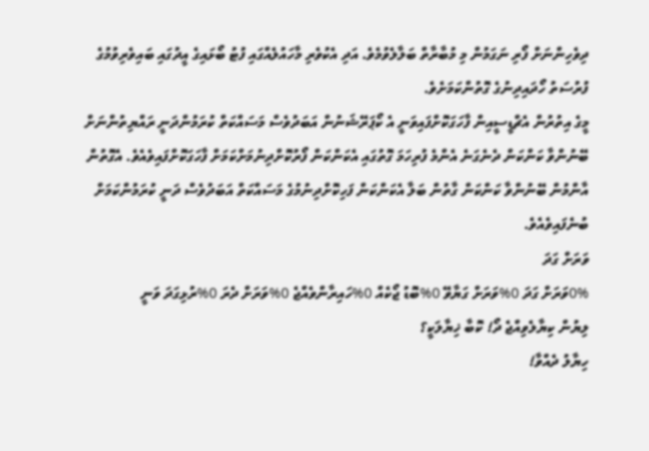ދިވެހިންނަށް ފޯރި ނަގަމުން މި މުބާރާތް ބަލާލެވުމެވެ. އަދި އެކުވެރި މާހައުލެއްގައި ފުޓު ބޯޅައިގެ އީދުގައި ބައިވެރިވުމުގެ ފުރުސަތު ހޯދައިދިނުގެ ގޮތުންކަމަށެވެ.
މީގެ އިތުރުން އެޗްޑީސީއިން ފާހަގަކޮށްފައިވަނީ އެ ކޯޕަރޭޝަނުން އަބަދުވެސް މަސައްކަތް ކުރަމުންދަނީ ރައްޔިތުންނަށް ބޭނުންވާ ކަންކަން ދެނެގަނެ އެންމެ ފުރިހަމަ ގޮތުގައި އެކަންކަން ފޯރުކޮށްދިނުމަށްކަމަށް ފާހަގަކޮށްފައިވެއެވެ. އެގޮތުން އާންމުން ބޭނުންވާ ކަންކަން ގާތުން ބަލާ އެކަންކަން ފަހިކޮށްދިނުމުގެ މަސައްކަތް އަބަދުވެސް ދަނީ ކުރަމުންކަމަށް ބުނެފައިވެއެވެ.
ވަރަށް ގަދަ
0%ވަރަށް ގަދަ 0%ވަރަށް ގަޔާވޭ 0%ބޮޑު ޖޯކެއް 0%ހައިރާންވެއްޖެ 0%ވަރަށް ދެރަ 0%ރުޅިގަދަ ވަނީ
ލިޔުން ކިޔާލެވިއްޖެ ދޯ! ކޮބާ ޚިޔާލަކީ؟
ހިޔާލު ދެއްވާ!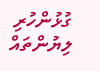ގުޅުންހުރި ލިޔުންތައް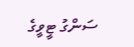ސަންގު ޓީވީގެ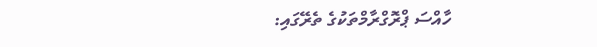ހާއްސަ ޕްރޮގްރާމްތަކުގެ ތެރޭގައި: